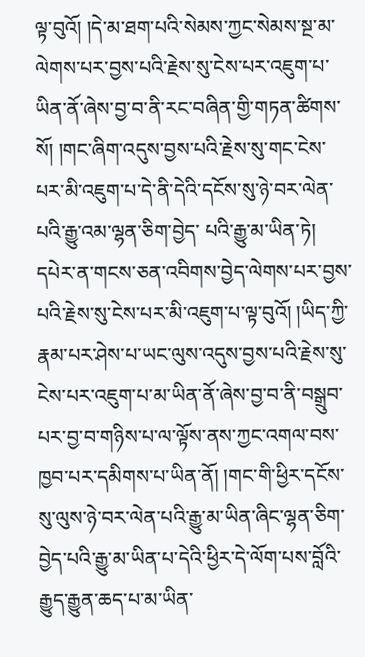ལྟ་བུའོ། །དེ་མ་ཐག་པའི་སེམས་ཀྱང་སེམས་སྔ་མ་ལེགས་པར་བྱས་པའི་རྗེས་སུ་ངེས་པར་འཇུག་པ་ཡིན་ནོ་ཞེས་བྱ་བ་ནི་རང་བཞིན་གྱི་གཏན་ཚིགས་སོ། །གང་ཞིག་འདུས་བྱས་པའི་རྗེས་སུ་གང་ངེས་པར་མི་འཇུག་པ་དེ་ནི་དེའི་དངོས་སུ་ཉེ་བར་ལེན་པའི་རྒྱུ་འམ་ལྷན་ཅིག་བྱེད་ པའི་རྒྱུ་མ་ཡིན་ཏེ། དཔེར་ན་གངས་ཅན་འབིགས་བྱེད་ལེགས་པར་བྱས་པའི་རྗེས་སུ་ངེས་པར་མི་འཇུག་པ་ལྟ་བུའོ། །ཡིད་ཀྱི་རྣམ་པར་ཤེས་པ་ཡང་ལུས་འདུས་བྱས་པའི་རྗེས་སུ་ངེས་པར་འཇུག་པ་མ་ཡིན་ནོ་ཞེས་བྱ་བ་ནི་བསྒྲུབ་པར་བྱ་བ་གཉིས་པ་ལ་ལྟོས་ནས་ཀྱང་འགལ་བས་ ཁྱབ་པར་དམིགས་པ་ཡིན་ནོ། །གང་གི་ཕྱིར་དངོས་སུ་ལུས་ཉེ་བར་ལེན་པའི་རྒྱུ་མ་ཡིན་ཞིང་ལྷན་ཅིག་བྱེད་པའི་རྒྱུ་མ་ཡིན་པ་དེའི་ཕྱིར་དེ་ལོག་པས་བློའི་རྒྱུད་རྒྱུན་ཆད་པ་མ་ཡིན་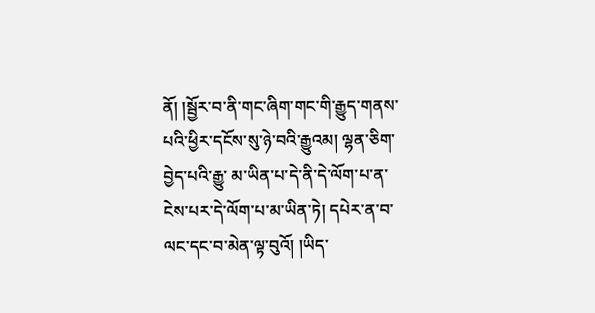ནོ། །སྦྱོར་བ་ནི་གང་ཞིག་གང་གི་རྒྱུད་གནས་པའི་ཕྱིར་དངོས་སུ་ཉེ་བའི་རྒྱུའམ། ལྷན་ཅིག་བྱེད་པའི་རྒྱུ་ མ་ཡིན་པ་དེ་ནི་དེ་ལོག་པ་ན་ངེས་པར་དེ་ལོག་པ་མ་ཡིན་ཏེ། དཔེར་ན་བ་ལང་དང་བ་མེན་ལྟ་བུའོ། །ཡིད་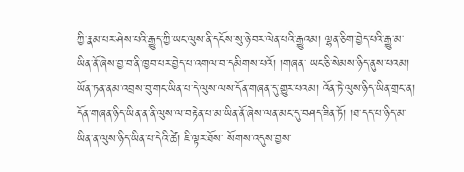ཀྱི་རྣམ་པར་ཤེས་པའི་རྒྱུད་ཀྱི་ཡང་ལུས་ནི་དངོས་སུ་ཉེ་བར་ལེན་པའི་རྒྱུའམ། ལྷན་ཅིག་བྱེད་པའི་རྒྱུ་མ་ཡིན་ནོ་ཞེས་བྱ་བ་ནི་ཁྱབ་པར་བྱེད་པ་འགལ་བ་དམིགས་པའོ། །གཞན་ ཡང་ཅི་སེམས་ཉིད་ནུས་པའམ། ཡོན་ཏན་ནམ་འབྲས་བུ་གང་ཡིན་པ་དེ་ལུས་ལས་དོན་གཞན་དུ་གྱུར་པའམ། འོན་ཏེ་ལུས་ཉིད་ཡིན་གྲང་ན། དོན་གཞན་ཉིད་ཡིན་ན་ནི་ལུས་ལ་བརྟེན་པ་མ་ཡིན་ནོ་ཞེས་ལན་མང་དུ་བཤད་ཟིན་ཏོ། །ཐ་དད་པ་ཉིད་མ་ཡིན་ན་ལུས་ཉིད་ཡིན་པ་དེའི་ཚེ། ཇི་ལྟར་ཐོས་ སོགས་འདུས་བྱས་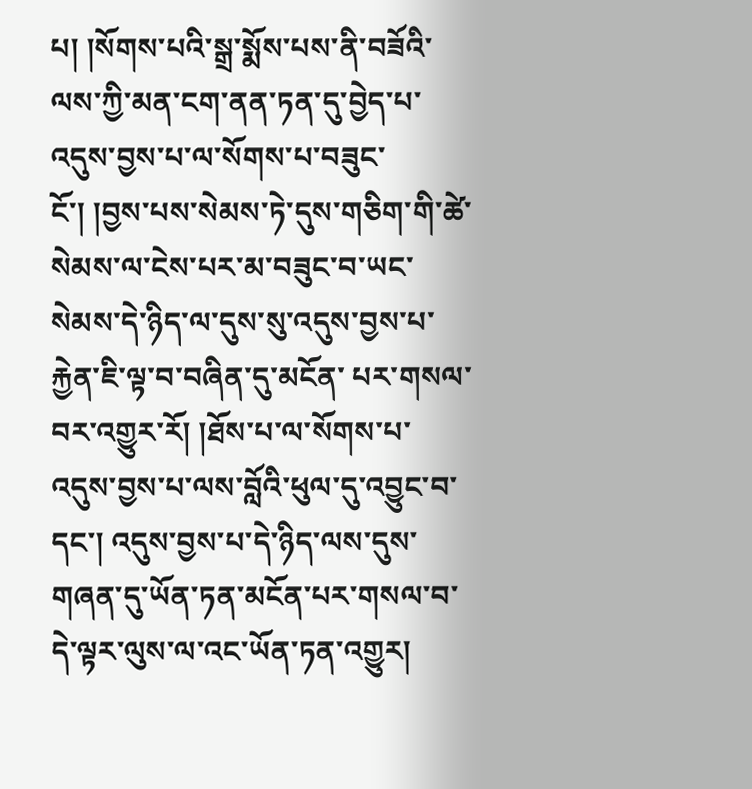པ། །སོགས་པའི་སྒྲ་སྨོས་པས་ནི་བཟོའི་ལས་ཀྱི་མན་ངག་ནན་ཏན་དུ་བྱེད་པ་འདུས་བྱས་པ་ལ་སོགས་པ་བཟུང་ངོ་། །བྱས་པས་སེམས་ཏེ་དུས་གཅིག་གི་ཚེ་སེམས་ལ་ངེས་པར་མ་བཟུང་བ་ཡང་སེམས་དེ་ཉིད་ལ་དུས་སུ་འདུས་བྱས་པ་རྐྱེན་ཇི་ལྟ་བ་བཞིན་དུ་མངོན་ པར་གསལ་བར་འགྱུར་རོ། །ཐོས་པ་ལ་སོགས་པ་འདུས་བྱས་པ་ལས་བློའི་ཕུལ་དུ་འབྱུང་བ་དང་། འདུས་བྱས་པ་དེ་ཉིད་ལས་དུས་གཞན་དུ་ཡོན་ཏན་མངོན་པར་གསལ་བ་དེ་ལྟར་ལུས་ལ་འང་ཡོན་ཏན་འགྱུར།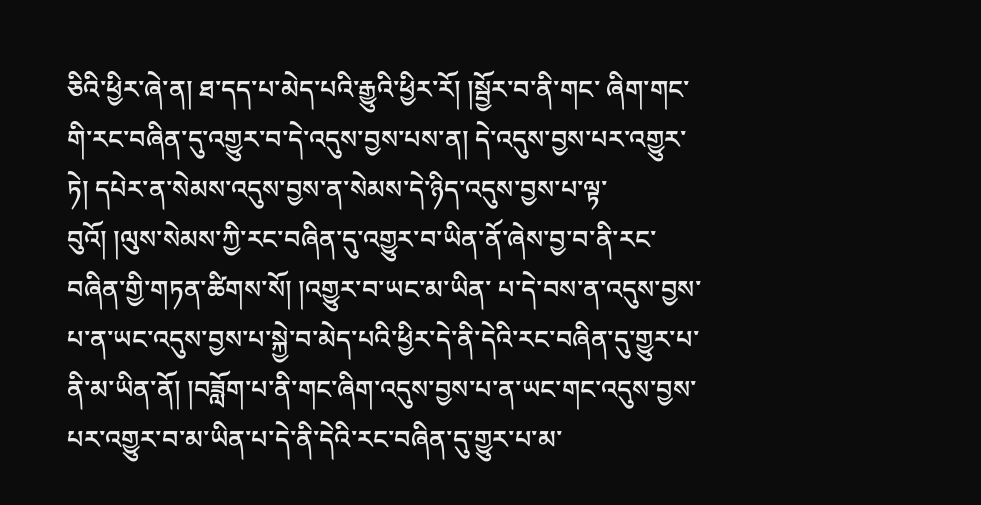ཅིའི་ཕྱིར་ཞེ་ན། ཐ་དད་པ་མེད་པའི་རྒྱུའི་ཕྱིར་རོ། །སྦྱོར་བ་ནི་གང་ ཞིག་གང་གི་རང་བཞིན་དུ་འགྱུར་བ་དེ་འདུས་བྱས་པས་ན། དེ་འདུས་བྱས་པར་འགྱུར་ཏེ། དཔེར་ན་སེམས་འདུས་བྱས་ན་སེམས་དེ་ཉིད་འདུས་བྱས་པ་ལྟ་བུའོ། །ལུས་སེམས་ཀྱི་རང་བཞིན་དུ་འགྱུར་བ་ཡིན་ནོ་ཞེས་བྱ་བ་ནི་རང་བཞིན་གྱི་གཏན་ཚིགས་སོ། །འགྱུར་བ་ཡང་མ་ཡིན་ པ་དེ་བས་ན་འདུས་བྱས་པ་ན་ཡང་འདུས་བྱས་པ་སྐྱེ་བ་མེད་པའི་ཕྱིར་དེ་ནི་དེའི་རང་བཞིན་དུ་གྱུར་པ་ནི་མ་ཡིན་ནོ། །བཟློག་པ་ནི་གང་ཞིག་འདུས་བྱས་པ་ན་ཡང་གང་འདུས་བྱས་པར་འགྱུར་བ་མ་ཡིན་པ་དེ་ནི་དེའི་རང་བཞིན་དུ་གྱུར་པ་མ་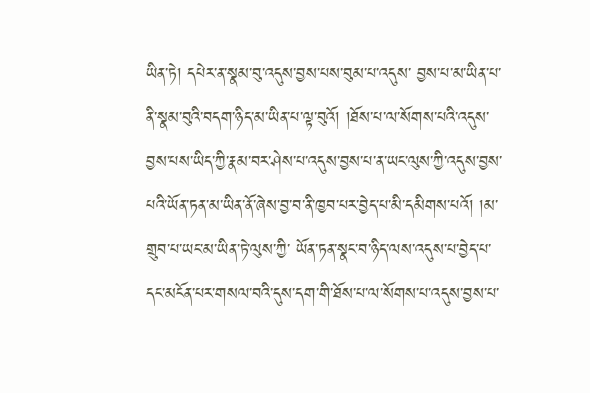ཡིན་ཏེ། དཔེར་ན་སྣམ་བུ་འདུས་བྱས་པས་བུམ་པ་འདུས་ བྱས་པ་མ་ཡིན་པ་ནི་སྣམ་བུའི་བདག་ཉིད་མ་ཡིན་པ་ལྟ་བུའོ། །ཐོས་པ་ལ་སོགས་པའི་འདུས་བྱས་པས་ཡིད་ཀྱི་རྣམ་བར་ཤེས་པ་འདུས་བྱས་པ་ན་ཡང་ལུས་ཀྱི་འདུས་བྱས་པའི་ཡོན་ཏན་མ་ཡིན་ནོ་ཞེས་བྱ་བ་ནི་ཁྱབ་པར་བྱེད་པ་མི་དམིགས་པའོ། །མ་གྲུབ་པ་ཡང་མ་ཡིན་ཏེ་ལུས་ཀྱི་ ཡོན་ཏན་སྣང་བ་ཉིད་ལས་འདུས་པ་བྱེད་པ་དང་མངོན་པར་གསལ་བའི་དུས་དག་གི་ཐོས་པ་ལ་སོགས་པ་འདུས་བྱས་པ་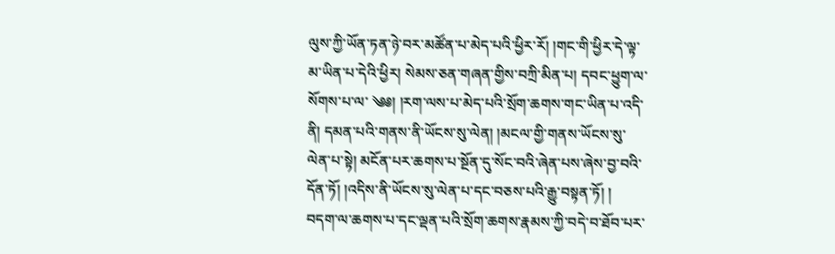ལུས་ཀྱི་ཡོན་ཏན་ཉེ་བར་མཚོན་པ་མེད་པའི་ཕྱིར་རོ། །གང་གི་ཕྱིར་དེ་ལྟ་མ་ཡིན་པ་དེའི་ཕྱིར། སེམས་ཅན་གཞན་གྱིས་བཀྲི་མིན་པ། དབང་ཕྱུག་ལ་སོགས་པ་ལ་ ༄༅། །རག་ལས་པ་མེད་པའི་སྲོག་ཆགས་གང་ཡིན་པ་འདི་ནི། དམན་པའི་གནས་ནི་ཡོངས་སུ་ལེན། །མངལ་གྱི་གནས་ཡོངས་སུ་ལེན་པ་སྟེ། མངོན་པར་ཆགས་པ་སྔོན་དུ་སོང་བའི་ཞེན་པས་ཞེས་བྱ་བའི་དོན་ཏོ། །འདིས་ནི་ཡོངས་སུ་ལེན་པ་དང་བཅས་པའི་རྒྱུ་བསྟན་ཏོ། ། བདག་ལ་ཆགས་པ་དང་ལྡན་པའི་སྲོག་ཆགས་རྣམས་ཀྱི་བདེ་བ་ཐོབ་པར་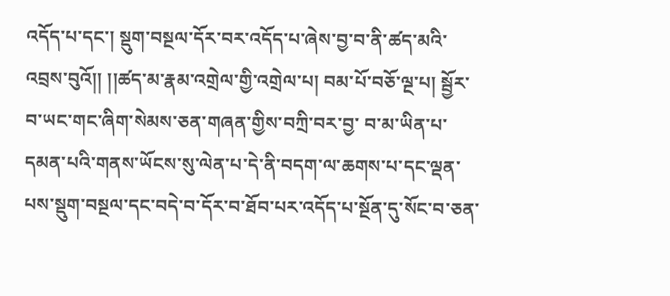འདོད་པ་དང་། སྡུག་བསྔལ་དོར་བར་འདོད་པ་ཞེས་བྱ་བ་ནི་ཚད་མའི་འབྲས་བུའོ།། །།ཚད་མ་རྣམ་འགྲེལ་གྱི་འགྲེལ་པ། བམ་པོ་བཅོ་ལྔ་པ། སྦྱོར་བ་ཡང་གང་ཞིག་སེམས་ཅན་གཞན་གྱིས་བཀྲི་བར་བྱ་ བ་མ་ཡིན་པ་དམན་པའི་གནས་ཡོངས་སུ་ལེན་པ་དེ་ནི་བདག་ལ་ཆགས་པ་དང་ལྡན་པས་སྡུག་བསྔལ་དང་བདེ་བ་དོར་བ་ཐོབ་པར་འདོད་པ་སྔོན་དུ་སོང་བ་ཅན་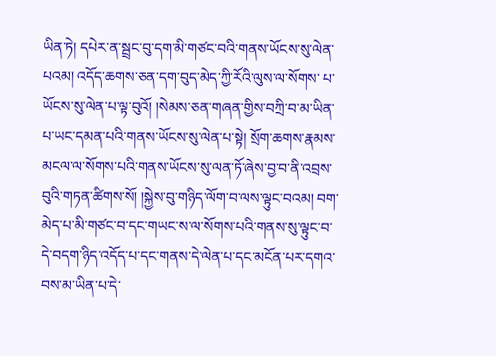ཡིན་ཏེ། དཔེར་ན་སྦྲང་བུ་དག་མི་གཙང་བའི་གནས་ཡོངས་སུ་ལེན་པའམ། འདོད་ཆགས་ཅན་དག་བུད་མེད་ཀྱི་རོའི་ལུས་ལ་སོགས་ པ་ཡོངས་སུ་ལེན་པ་ལྟ་བུའོ། །སེམས་ཅན་གཞན་གྱིས་བཀྲི་བ་མ་ཡིན་པ་ཡང་དམན་པའི་གནས་ཡོངས་སུ་ལེན་པ་སྟེ། སྲོག་ཆགས་རྣམས་མངལ་ལ་སོགས་པའི་གནས་ཡོངས་སུ་ལན་ཏོ་ཞེས་བྱ་བ་ནི་འབྲས་བུའི་གཏན་ཚིགས་སོ། །སྐྱེས་བུ་གཉིད་ལོག་བ་ལས་ལྟུང་བའམ། བག་ མེད་པ་མི་གཙང་བ་དང་གཡང་ས་ལ་སོགས་པའི་གནས་སུ་ལྟུང་བ་དེ་བདག་ཉིད་འདོད་པ་དང་གནས་དེ་ལེན་པ་དང་མངོན་པར་དགའ་བས་མ་ཡིན་པ་དེ་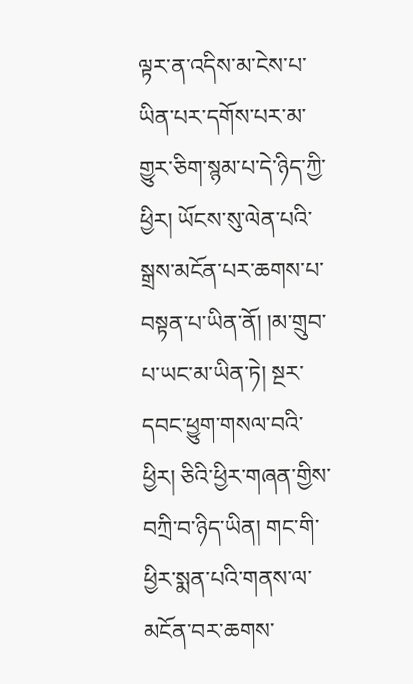ལྟར་ན་འདིས་མ་ངེས་པ་ཡིན་པར་དགོས་པར་མ་གྱུར་ཅིག་སྙམ་པ་དེ་ཉིད་ཀྱི་ཕྱིར། ཡོངས་སུ་ལེན་པའི་སྒྲས་མངོན་པར་ཆགས་པ་ བསྟན་པ་ཡིན་ནོ། །མ་གྲུབ་པ་ཡང་མ་ཡིན་ཏེ། སྔར་དབང་ཕྱུག་གསལ་བའི་ཕྱིར། ཅིའི་ཕྱིར་གཞན་གྱིས་བཀྲི་བ་ཉིད་ཡིན། གང་གི་ཕྱིར་སྨན་པའི་གནས་ལ་མངོན་བར་ཆགས་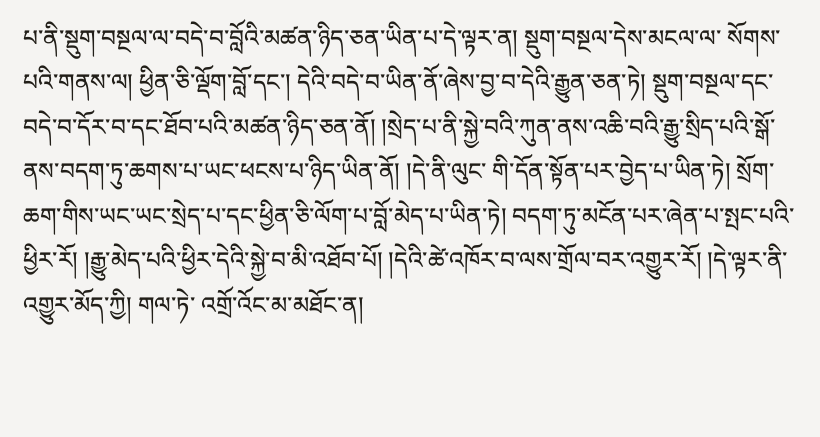པ་ནི་སྡུག་བསྔལ་ལ་བདེ་བ་བློའི་མཚན་ཉིད་ཅན་ཡིན་པ་དེ་ལྟར་ན། སྡུག་བསྔལ་དེས་མངལ་ལ་ སོགས་པའི་གནས་ལ། ཕྱིན་ཅི་ལྡོག་བློ་དང་། དེའི་བདེ་བ་ཡིན་ནོ་ཞེས་བྱ་བ་དེའི་རྒྱུན་ཅན་ཏེ། སྡུག་བསྔལ་དང་བདེ་བ་དོར་བ་དང་ཐོབ་པའི་མཚན་ཉིད་ཅན་ནོ། །སྲེད་པ་ནི་སྐྱེ་བའི་ཀུན་ནས་འཆི་བའི་རྒྱུ་སྲིད་པའི་སྒོ་ནས་བདག་ཏུ་ཆགས་པ་ཡང་ཕངས་པ་ཉིད་ཡིན་ནོ། །དེ་ནི་ལུང་ གི་དོན་སྟོན་པར་བྱེད་པ་ཡིན་ཏེ། སྲོག་ཆག་གིས་ཡང་ཡང་སྲེད་པ་དང་ཕྱིན་ཅི་ལོག་པ་བློ་མེད་པ་ཡིན་ཏེ། བདག་ཏུ་མངོན་པར་ཞེན་པ་སྤང་པའི་ཕྱིར་རོ། །རྒྱུ་མེད་པའི་ཕྱིར་དེའི་སྐྱེ་བ་མི་འཐོབ་པོ། །དེའི་ཚེ་འཁོར་བ་ལས་གྲོལ་བར་འགྱུར་རོ། །དེ་ལྟར་ནི་འགྱུར་མོད་ཀྱི། གལ་ཏེ་ འགྲོ་འོང་མ་མཐོང་ན།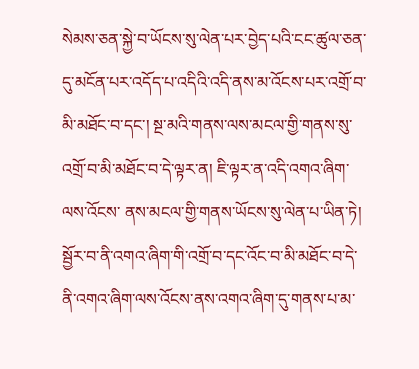སེམས་ཅན་སྐྱེ་བ་ཡོངས་སུ་ལེན་པར་བྱེད་པའི་ངང་ཚུལ་ཅན་དུ་མངོན་པར་འདོད་པ་འདིའི་འདི་ནས་མ་འོངས་པར་འགྲོ་བ་མི་མཐོང་བ་དང་། སྔ་མའི་གནས་ལས་མངལ་གྱི་གནས་སུ་འགྲོ་བ་མི་མཐོང་བ་དེ་ལྟར་ན། ཇི་ལྟར་ན་འདི་འགའ་ཞིག་ལས་འོངས་ ནས་མངལ་གྱི་གནས་ཡོངས་སུ་ལེན་པ་ཡིན་ཏེ། སྦྱོར་བ་ནི་འགའ་ཞིག་གི་འགྲོ་བ་དང་འོང་བ་མི་མཐོང་བ་དེ་ནི་འགའ་ཞིག་ལས་འོངས་ནས་འགའ་ཞིག་དུ་གནས་པ་མ་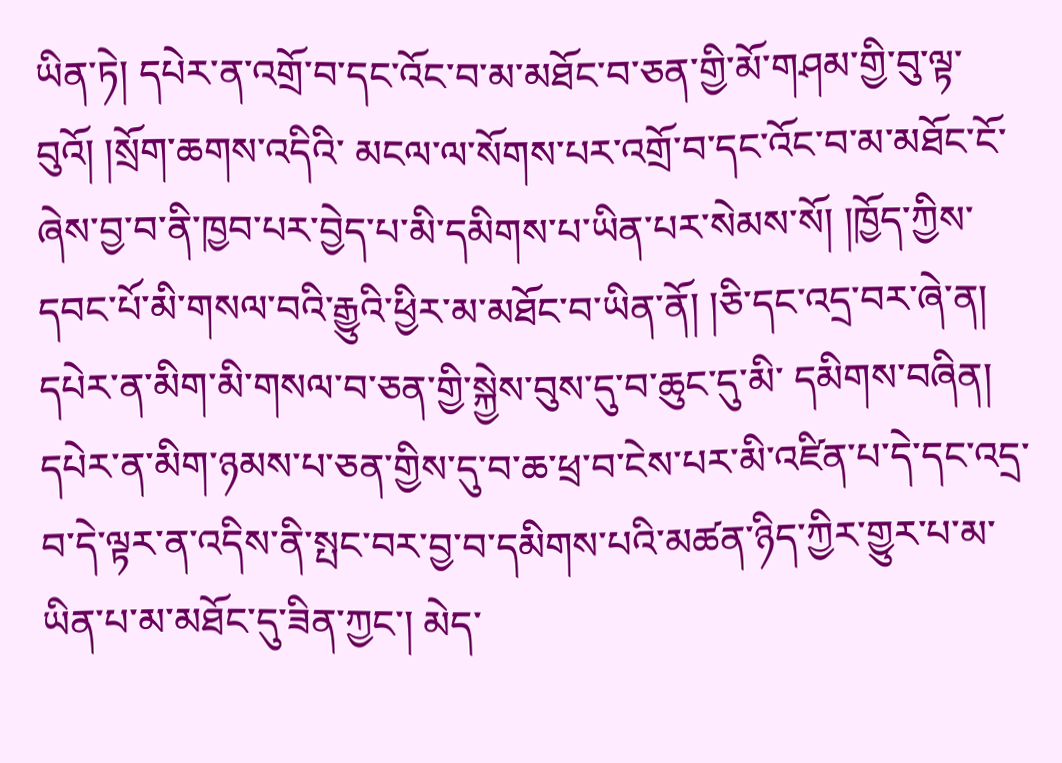ཡིན་ཏེ། དཔེར་ན་འགྲོ་བ་དང་འོང་བ་མ་མཐོང་བ་ཅན་གྱི་མོ་གཤམ་གྱི་བུ་ལྟ་བུའོ། །སྲོག་ཆགས་འདིའི་ མངལ་ལ་སོགས་པར་འགྲོ་བ་དང་འོང་བ་མ་མཐོང་ངོ་ཞེས་བྱ་བ་ནི་ཁྱབ་པར་བྱེད་པ་མི་དམིགས་པ་ཡིན་པར་སེམས་སོ། །ཁྱོད་ཀྱིས་དབང་པོ་མི་གསལ་བའི་རྒྱུའི་ཕྱིར་མ་མཐོང་བ་ཡིན་ནོ། །ཅི་དང་འདྲ་བར་ཞེ་ན། དཔེར་ན་མིག་མི་གསལ་བ་ཅན་གྱི་སྐྱེས་བུས་དུ་བ་ཆུང་དུ་མི་ དམིགས་བཞིན། དཔེར་ན་མིག་ཉམས་པ་ཅན་གྱིས་དུ་བ་ཆ་ཕྲ་བ་ངེས་པར་མི་འཛིན་པ་དེ་དང་འདྲ་བ་དེ་ལྟར་ན་འདིས་ནི་སྤང་བར་བྱ་བ་དམིགས་པའི་མཚན་ཉིད་ཀྱིར་གྱུར་པ་མ་ཡིན་པ་མ་མཐོང་དུ་ཟིན་ཀྱང་། མེད་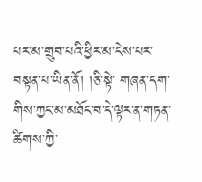པར་མ་གྲུབ་པའི་ཕྱིར་མ་ངེས་པར་བསྟན་པ་ཡིན་ནོ། །ཅི་སྟེ་ གཞན་དག་གིས་ཀྱང་མ་མཐོང་བ་དེ་ལྟར་ན་གཏན་ཚིགས་ཀྱི་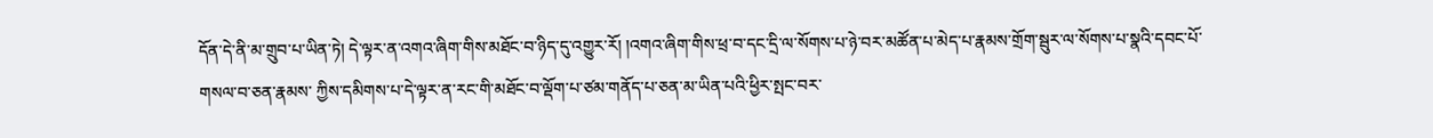དོན་དེ་ནི་མ་གྲུབ་པ་ཡིན་ཏེ། དེ་ལྟར་ན་འགའ་ཞིག་གིས་མཐོང་བ་ཉིད་དུ་འགྱུར་རོ། །འགའ་ཞིག་གིས་ཕྲ་བ་དང་དྲི་ལ་སོགས་པ་ཉེ་བར་མཚོན་པ་མེད་པ་རྣམས་གྲོག་སྦུར་ལ་སོགས་པ་སྣའི་དབང་པོ་གསལ་བ་ཅན་རྣམས་ ཀྱིས་དམིགས་པ་དེ་ལྟར་ན་རང་གི་མཐོང་བ་ལྡོག་པ་ཙམ་གནོད་པ་ཅན་མ་ཡིན་པའི་ཕྱིར་སྤང་བར་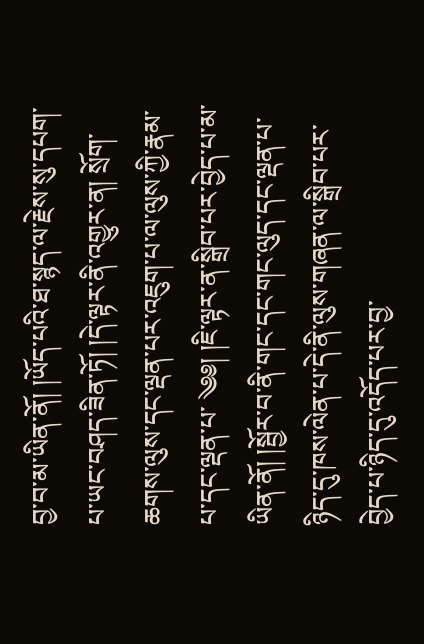བྱ་བ་མ་ཡིན་ནོ། །ཡོད་པའི་ཐ་སྙད་ལ་རྗེས་སུ་དཔག་པ་ཡང་བཤད་ཟིན་ཏོ། །དེ་ལྟར་ནི་འགྱུར་ན། སྲོག་ཆགས་ལུས་དང་ལྡན་པར་འཇུག་པ་ལ་ལུས་ཀྱི་རྣམ་པ་དང་ལྡན་པ་ ༄༅། །ཇི་ལྟར་ན་སྒྲིབ་པར་བྱེད་པ་མ་ཡིན་ནོ། །སྦྱོར་བ་ནི་གང་དང་གང་ལུད་དང་ལྡན་པ་ཉིད་དུ་ཁས་ལེན་པ་དེ་ནི་ལུས་གཞན་ལ་སྒྲིབ་པར་བྱེད་པ་ཉིད་དུ་འདོད་པར་བྱ་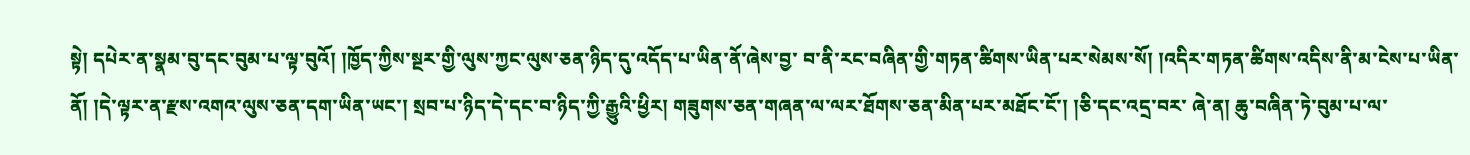སྟེ། དཔེར་ན་སྣམ་བུ་དང་བུམ་པ་ལྟ་བུའོ། །ཁྱོད་ཀྱིས་སྔར་གྱི་ལུས་ཀྱང་ལུས་ཅན་ཉིད་དུ་འདོད་པ་ཡིན་ནོ་ཞེས་བྱ་ བ་ནི་རང་བཞིན་གྱི་གཏན་ཚིགས་ཡིན་པར་སེམས་སོ། །འདིར་གཏན་ཚིགས་འདིས་ནི་མ་ངེས་པ་ཡིན་ནོ། །དེ་ལྟར་ན་རྫས་འགའ་ལུས་ཅན་དག་ཡིན་ཡང་། སྲབ་པ་ཉིད་དེ་དང་བ་ཉིད་ཀྱི་རྒྱུའི་ཕྱིར། གཟུགས་ཅན་གཞན་ལ་ལར་ཐོགས་ཅན་མིན་པར་མཐོང་ངོ་། །ཅི་དང་འདྲ་བར་ ཞེ་ན། ཆུ་བཞིན་ཏེ་བུམ་པ་ལ་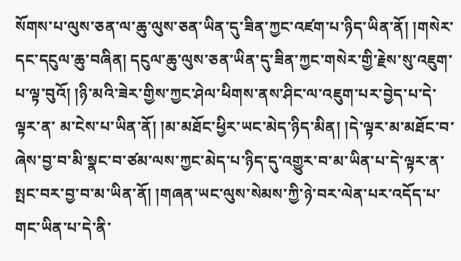སོགས་པ་ལུས་ཅན་ལ་ཆུ་ལུས་ཅན་ཡིན་དུ་ཟིན་ཀྱང་འཛག་པ་ཉིད་ཡིན་ནོ། །གསེར་དང་དངུལ་ཆུ་བཞིན། དངུལ་ཆུ་ལུས་ཅན་ཡིན་དུ་ཟིན་ཀྱང་གསེར་གྱི་རྗེས་སུ་འཇུག་པ་ལྟ་བུའོ། །ཉི་མའི་ཟེར་གྱིས་ཀྱང་ཤེལ་ཕིགས་ནས་ཤིང་ལ་འཇུག་པར་བྱེད་པ་དེ་ལྟར་ན་ མ་ངེས་པ་ཡིན་ནོ། །མ་མཐོང་ཕྱིར་ཡང་མེད་ཉིད་མིན། །དེ་ལྟར་མ་མཐོང་བ་ཞེས་བྱ་བ་མི་སྣང་བ་ཙམ་ལས་ཀྱང་མེད་པ་ཉིད་དུ་འགྱུར་བ་མ་ཡིན་པ་དེ་ལྟར་ན་སྤང་བར་བྱ་བ་མ་ཡིན་ནོ། །གཞན་ཡང་ལུས་སེམས་ཀྱི་ཉེ་བར་ལེན་པར་འདོད་པ་གང་ཡིན་པ་དེ་ནི་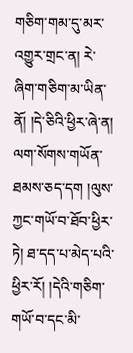གཅིག་གམ་དུ་མར་འགྱུར་གྲང་ན། རེ་ཞིག་གཅིག་མ་ཡིན་ནོ། །དེ་ཅིའི་ཕྱིར་ཞེ་ན། ལག་སོགས་གཡོན་ཐམས་ཅད་དག །ལུས་ཀྱང་གཡོ་བ་ཐོབ་ཕྱིར་ཏེ། ཐ་དད་པ་མེད་པའི་ཕྱིར་རོ། །དེའི་གཅིག་གཡོ་བ་དང་མི་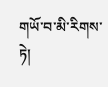གཡོ་བ་མི་རིགས་ཏེ།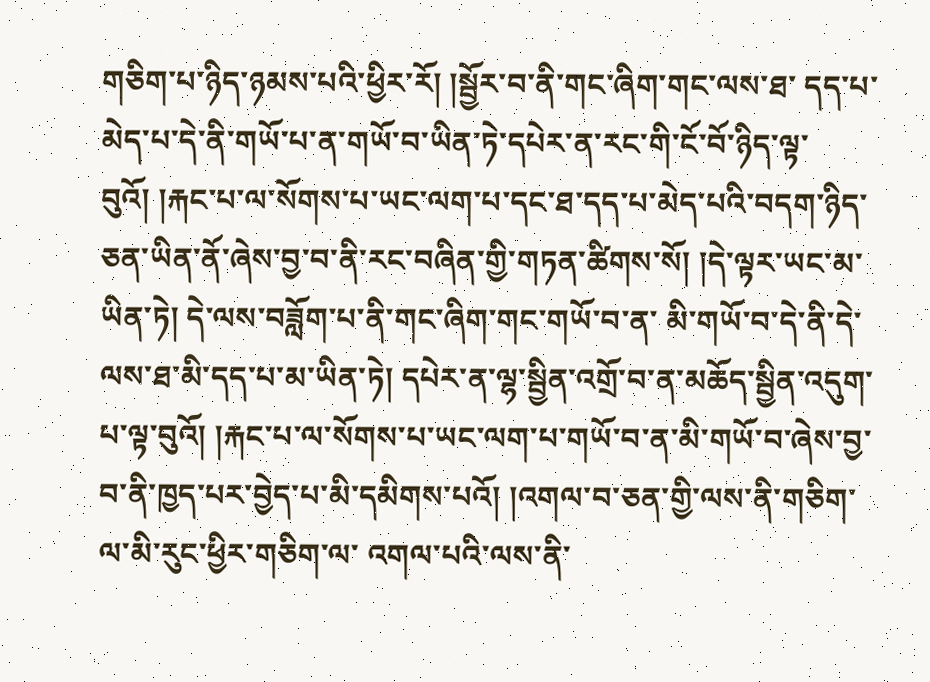གཅིག་པ་ཉིད་ཉམས་པའི་ཕྱིར་རོ། །སྦྱོར་བ་ནི་གང་ཞིག་གང་ལས་ཐ་ དད་པ་མེད་པ་དེ་ནི་གཡོ་པ་ན་གཡོ་བ་ཡིན་ཏེ་དཔེར་ན་རང་གི་ངོ་བོ་ཉིད་ལྟ་བུའོ། །རྐང་པ་ལ་སོགས་པ་ཡང་ལག་པ་དང་ཐ་དད་པ་མེད་པའི་བདག་ཉིད་ཅན་ཡིན་ནོ་ཞེས་བྱ་བ་ནི་རང་བཞིན་གྱི་གཏན་ཚིགས་སོ། །དེ་ལྟར་ཡང་མ་ཡིན་ཏེ། དེ་ལས་བཟློག་པ་ནི་གང་ཞིག་གང་གཡོ་བ་ན་ མི་གཡོ་བ་དེ་ནི་དེ་ལས་ཐ་མི་དད་པ་མ་ཡིན་ཏེ། དཔེར་ན་ལྷ་སྦྱིན་འགྲོ་བ་ན་མཆོད་སྦྱིན་འདུག་པ་ལྟ་བུའོ། །རྐང་པ་ལ་སོགས་པ་ཡང་ལག་པ་གཡོ་བ་ན་མི་གཡོ་བ་ཞེས་བྱ་བ་ནི་ཁྱད་པར་བྱེད་པ་མི་དམིགས་པའོ། །འགལ་བ་ཅན་གྱི་ལས་ནི་གཅིག་ལ་མི་རུང་ཕྱིར་གཅིག་ལ་ འགལ་པའི་ལས་ནི་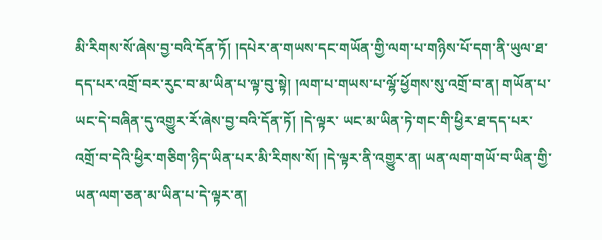མི་རིགས་སོ་ཞེས་བྱ་བའི་དོན་ཏོ། །དཔེར་ན་གཡས་དང་གཡོན་གྱི་ལག་པ་གཉིས་པོ་དག་ནི་ཡུལ་ཐ་དད་པར་འགྲོ་བར་རུང་བ་མ་ཡིན་པ་ལྟ་བུ་སྟེ། །ལག་པ་གཡས་པ་ལྷོ་ཕྱོགས་སུ་འགྲོ་བ་ན། གཡོན་པ་ཡང་དེ་བཞིན་དུ་འགྱུར་རོ་ཞེས་བྱ་བའི་དོན་ཏོ། །དེ་ལྟར་ ཡང་མ་ཡིན་ཏེ་གང་གི་ཕྱིར་ཐ་དད་པར་འགྲོ་བ་དེའི་ཕྱིར་གཅིག་ཉིད་ཡིན་པར་མི་རིགས་སོ། །དེ་ལྟར་ནི་འགྱུར་ན། ཡན་ལག་གཡོ་བ་ཡིན་གྱི་ཡན་ལག་ཅན་མ་ཡིན་པ་དེ་ལྟར་ན།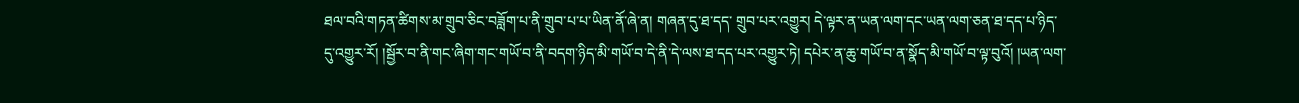ཐལ་བའི་གཏན་ཚིགས་མ་གྲུབ་ཅིང་བཟློག་པ་ནི་གྲུབ་པ་པ་ཡིན་ནོ་ཞེ་ན། གཞན་དུ་ཐ་དད་ གྲུབ་པར་འགྱུར། དེ་ལྟར་ན་ཡན་ལག་དང་ཡན་ལག་ཅན་ཐ་དད་པ་ཉིད་དུ་འགྱུར་རོ། །སྦྱོར་བ་ནི་གང་ཞིག་གང་གཡོ་བ་ནི་བདག་ཉིད་མི་གཡོ་བ་དེ་ནི་དེ་ལས་ཐ་དད་པར་འགྱུར་ཏེ། དཔེར་ན་ཆུ་གཡོ་བ་ན་སྣོད་མི་གཡོ་བ་ལྟ་བུའོ། །ཡན་ལག་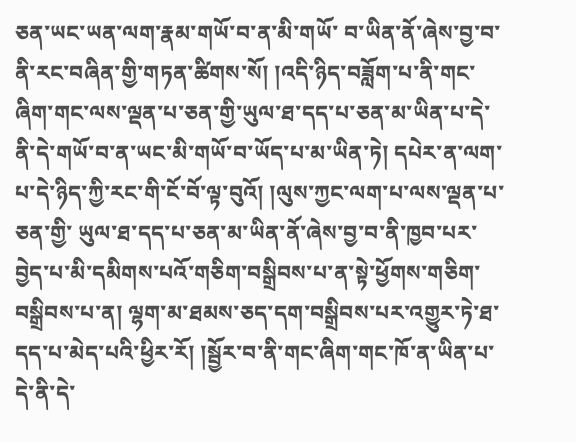ཅན་ཡང་ཡན་ལག་རྣམ་གཡོ་བ་ན་མི་གཡོ་ བ་ཡིན་ནོ་ཞེས་བྱ་བ་ནི་རང་བཞིན་གྱི་གཏན་ཚིགས་སོ། །འདི་ཉིད་བཟློག་པ་ནི་གང་ཞིག་གང་ལས་ལྡན་པ་ཅན་གྱི་ཡུལ་ཐ་དད་པ་ཅན་མ་ཡིན་པ་དེ་ནི་དེ་གཡོ་བ་ན་ཡང་མི་གཡོ་བ་ཡོད་པ་མ་ཡིན་ཏེ། དཔེར་ན་ལག་པ་དེ་ཉིད་ཀྱི་རང་གི་ངོ་བོ་ལྟ་བུའོ། །ལུས་ཀྱང་ལག་པ་ལས་ལྡན་པ་ཅན་གྱི་ ཡུལ་ཐ་དད་པ་ཅན་མ་ཡིན་ནོ་ཞེས་བྱ་བ་ནི་ཁྱབ་པར་བྱེད་པ་མི་དམིགས་པའོ་གཅིག་བསྒྲིབས་པ་ན་སྟེ་ཕྱོགས་གཅིག་བསྒྲིབས་པ་ན། ལྷག་མ་ཐམས་ཅད་དག་བསྒྲིབས་པར་འགྱུར་ཏེ་ཐ་དད་པ་མེད་པའི་ཕྱིར་རོ། །སྦྱོར་བ་ནི་གང་ཞིག་གང་ཁོ་ན་ཡིན་པ་དེ་ནི་དེ་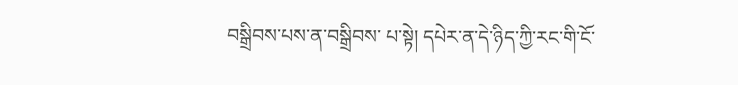བསྒྲིབས་པས་ན་བསྒྲིབས་ པ་སྟེ། དཔེར་ན་དེ་ཉིད་ཀྱི་རང་གི་ངོ་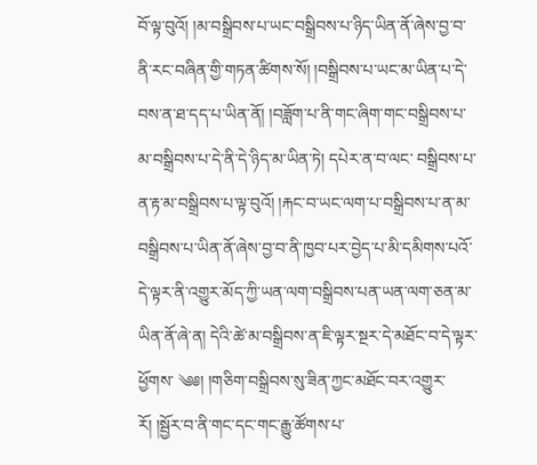བོ་ལྟ་བུའོ། །མ་བསྒྲིབས་པ་ཡང་བསྒྲིབས་པ་ཉིད་ཡིན་ནོ་ཞེས་བྱ་བ་ནི་རང་བཞིན་གྱི་གཏན་ཚིགས་སོ། །བསྒྲིབས་པ་ཡང་མ་ཡིན་པ་དེ་བས་ན་ཐ་དད་པ་ཡིན་ནོ། །བཟློག་པ་ནི་གང་ཞིག་གང་བསྒྲིབས་པ་མ་བསྒྲིབས་པ་དེ་ནི་དེ་ཉིད་མ་ཡིན་ཏེ། དཔེར་ན་བ་ལང་ བསྒྲིབས་པ་ན་རྟ་མ་བསྒྲིབས་པ་ལྟ་བུའོ། །རྐང་བ་ཡང་ལག་པ་བསྒྲིབས་པ་ན་མ་བསྒྲིབས་པ་ཡིན་ནོ་ཞེས་བྱ་བ་ནི་ཁྱབ་པར་བྱེད་པ་མི་དམིགས་པའོ་དེ་ལྟར་ནི་འགྱུར་མོད་ཀྱི་ཡན་ལག་བསྒྲིབས་པན་ཡན་ལག་ཅན་མ་ཡིན་ནོ་ཞེ་ན། དེའི་ཚེ་མ་བསྒྲིབས་ན་ཇི་ལྟར་སྔར་དེ་མཐོང་བ་དེ་ལྟར་ཕྱོགས་ ༄༅། །གཅིག་བསྒྲིབས་སུ་ཟིན་ཀྱང་མཐོང་བར་འགྱུར་རོ། །སྦྱོར་བ་ནི་གང་དང་གང་རྒྱུ་ཚོགས་པ་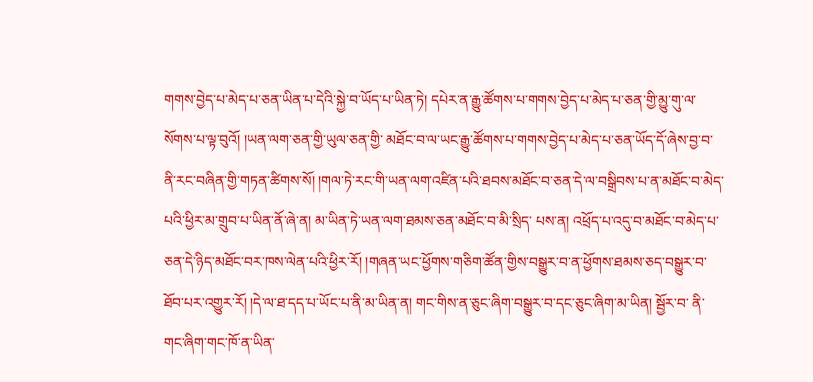གགས་བྱེད་པ་མེད་པ་ཅན་ཡིན་པ་དེའི་སྐྱེ་བ་ཡོད་པ་ཡིན་ཏེ། དཔེར་ན་རྒྱུ་ཚོགས་པ་གགས་བྱེད་པ་མེད་པ་ཅན་གྱི་མྱུ་གུ་ལ་སོགས་པ་ལྟ་བུའོ། །ཡན་ལག་ཅན་གྱི་ཡུལ་ཅན་གྱི་ མཐོང་བ་ལ་ཡང་རྒྱུ་ཚོགས་པ་གགས་བྱེད་པ་མེད་པ་ཅན་ཡོད་དོ་ཞེས་བྱ་བ་ནི་རང་བཞིན་གྱི་གཏན་ཚིགས་སོ། །གལ་ཏེ་རང་གི་ཡན་ལག་འཛིན་པའི་ཐབས་མཐོང་བ་ཅན་དེ་ལ་བསྒྲིབས་པ་ན་མཐོང་བ་མེད་པའི་ཕྱིར་མ་གྲུབ་པ་ཡིན་ནོ་ཞེ་ན། མ་ཡིན་ཏེ་ཡན་ལག་ཐམས་ཅན་མཐོང་བ་མི་སྲིད་ པས་ན། འཕྲོད་པ་འདུ་བ་མཐོང་བ་མེད་པ་ཅན་དེ་ཉིད་མཐོང་བར་ཁས་ལེན་པའི་ཕྱིར་རོ། །གཞན་ཡང་ཕྱོགས་གཅིག་ཚོན་གྱིས་བསྒྱུར་བ་ན་ཕྱོགས་ཐམས་ཅད་བསྒྱུར་བ་ཐོབ་པར་འགྱུར་རོ། །དེ་ལ་ཐ་དད་པ་ཡོང་པ་ནི་མ་ཡིན་ན། གང་གིས་ན་ཅུང་ཞིག་བསྒྱུར་བ་དང་ཅུང་ཞིག་མ་ཡིན། སྦྱོར་བ་ ནི་གང་ཞིག་གང་ཁོ་ན་ཡིན་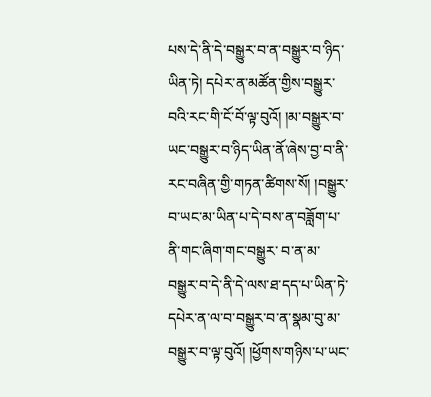པས་དེ་ནི་དེ་བསྒྱུར་བ་ན་བསྒྱུར་བ་ཉིད་ཡིན་ཏེ། དཔེར་ན་མཚོན་གྱིས་བསྒྱུར་བའི་རང་གི་ངོ་བོ་ལྟ་བུའོ། །མ་བསྒྱུར་བ་ཡང་བསྒྱུར་བ་ཉིད་ཡིན་ནོ་ཞེས་བྱ་བ་ནི་རང་བཞིན་གྱི་གཏན་ཚིགས་སོ། །བསྒྱུར་བ་ཡང་མ་ཡིན་པ་དེ་བས་ན་བཟློག་པ་ནི་གང་ཞིག་གང་བསྒྱུར་ བ་ན་མ་བསྒྱུར་བ་དེ་ནི་དེ་ལས་ཐ་དད་པ་ཡིན་ཏེ་དཔེར་ན་ལ་བ་བསྒྱུར་བ་ན་སྣམ་བུ་མ་བསྒྱུར་བ་ལྟ་བུའོ། །ཕྱོགས་གཉིས་པ་ཡང་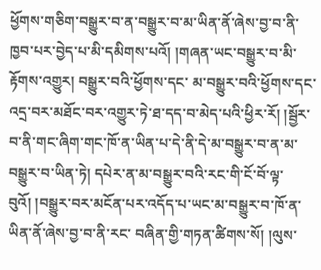ཕྱོགས་གཅིག་བསྒྱུར་བ་ན་བསྒྱུར་བ་མ་ཡིན་ནོ་ཞེས་བྱ་བ་ནི་ཁྱབ་པར་བྱེད་པ་མི་དམིགས་པའོ། །གཞན་ཡང་བསྒྱུར་བ་མི་རྟོགས་འགྱུར། བསྒྱུར་བའི་ཕྱོགས་དང་ མ་བསྒྱུར་བའི་ཕྱོགས་དང་འདྲ་བར་མཐོང་བར་འགྱུར་ཏེ་ཐ་དད་བ་མེད་པའི་ཕྱིར་རོ། །སྦྱོར་བ་ནི་གང་ཞིག་གང་ཁོ་ན་ཡིན་པ་དེ་ནི་དེ་མ་བསྒྱུར་བ་ན་མ་བསྒྱུར་བ་ཡིན་ཏེ། དཔེར་ན་མ་བསྒྱུར་བའི་རང་གི་ངོ་བོ་ལྟ་བུའོ། །བསྒྱུར་བར་མངོན་པར་འདོད་པ་ཡང་མ་བསྒྱུར་བ་ཁོ་ན་ཡིན་ནོ་ཞེས་བྱ་བ་ནི་རང་ བཞིན་གྱི་གཏན་ཚིགས་སོ། །ལུས་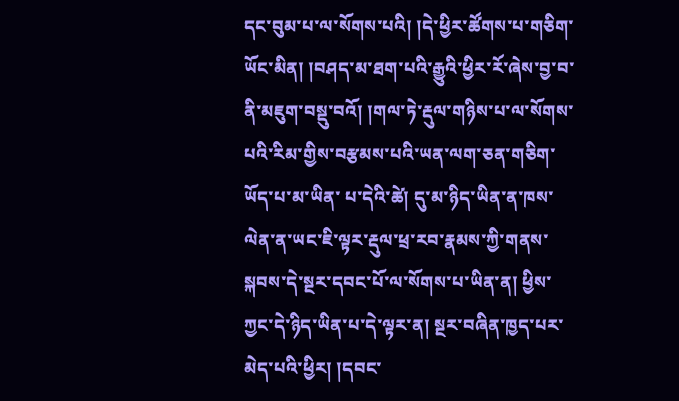དང་བུམ་པ་ལ་སོགས་པའི། །དེ་ཕྱིར་ཚོགས་པ་གཅིག་ཡོང་མིན། །བཤད་མ་ཐག་པའི་རྒྱུའི་ཕྱིར་རོ་ཞེས་བྱ་བ་ནི་མཇུག་བསྡུ་བའོ། །གལ་ཏེ་རྡུལ་གཉིས་པ་ལ་སོགས་པའི་རིམ་གྱིས་བརྩམས་པའི་ཡན་ལག་ཅན་གཅིག་ཡོད་པ་མ་ཡིན་ པ་དེའི་ཚེ། དུ་མ་ཉིད་ཡིན་ན་ཁས་ལེན་ན་ཡང་ཇི་ལྟར་རྡུལ་ཕྲ་རབ་རྣམས་ཀྱི་གནས་སྐབས་དེ་སྔར་དབང་པོ་ལ་སོགས་པ་ཡིན་ན། ཕྱིས་ཀྱང་དེ་ཉིད་ཡིན་པ་དེ་ལྟར་ན། སྔར་བཞིན་ཁྱད་པར་མེད་པའི་ཕྱིར། །དབང་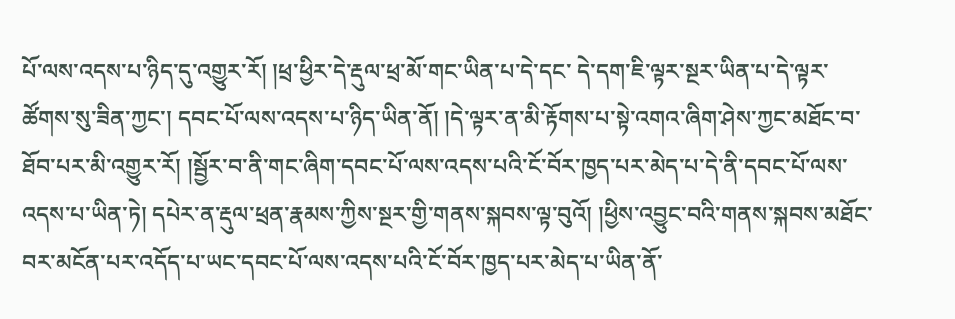པོ་ལས་འདས་པ་ཉིད་དུ་འགྱུར་རོ། །ཕྲ་ཕྱིར་དེ་རྡུལ་ཕྲ་མོ་གང་ཡིན་པ་དེ་དང་ དེ་དག་ཇི་ལྟར་སྔར་ཡིན་པ་དེ་ལྟར་ཚོགས་སུ་ཟིན་ཀྱང་། དབང་པོ་ལས་འདས་པ་ཉིད་ཡིན་ནོ། །དེ་ལྟར་ན་མི་རྟོགས་པ་སྟེ་འགའ་ཞིག་ཤེས་ཀྱང་མཐོང་བ་ཐོབ་པར་མི་འགྱུར་རོ། །སྦྱོར་བ་ནི་གང་ཞིག་དབང་པོ་ལས་འདས་པའི་ངོ་བོར་ཁྱད་པར་མེད་པ་དེ་ནི་དབང་པོ་ལས་འདས་པ་ཡིན་ཏེ། དཔེར་ན་རྡུལ་ཕྲན་རྣམས་ཀྱིས་སྔར་གྱི་གནས་སྐབས་ལྟ་བུའོ། །ཕྱིས་འབྱུང་བའི་གནས་སྐབས་མཐོང་བར་མངོན་པར་འདོད་པ་ཡང་དབང་པོ་ལས་འདས་པའི་ངོ་བོར་ཁྱད་པར་མེད་པ་ཡིན་ནོ་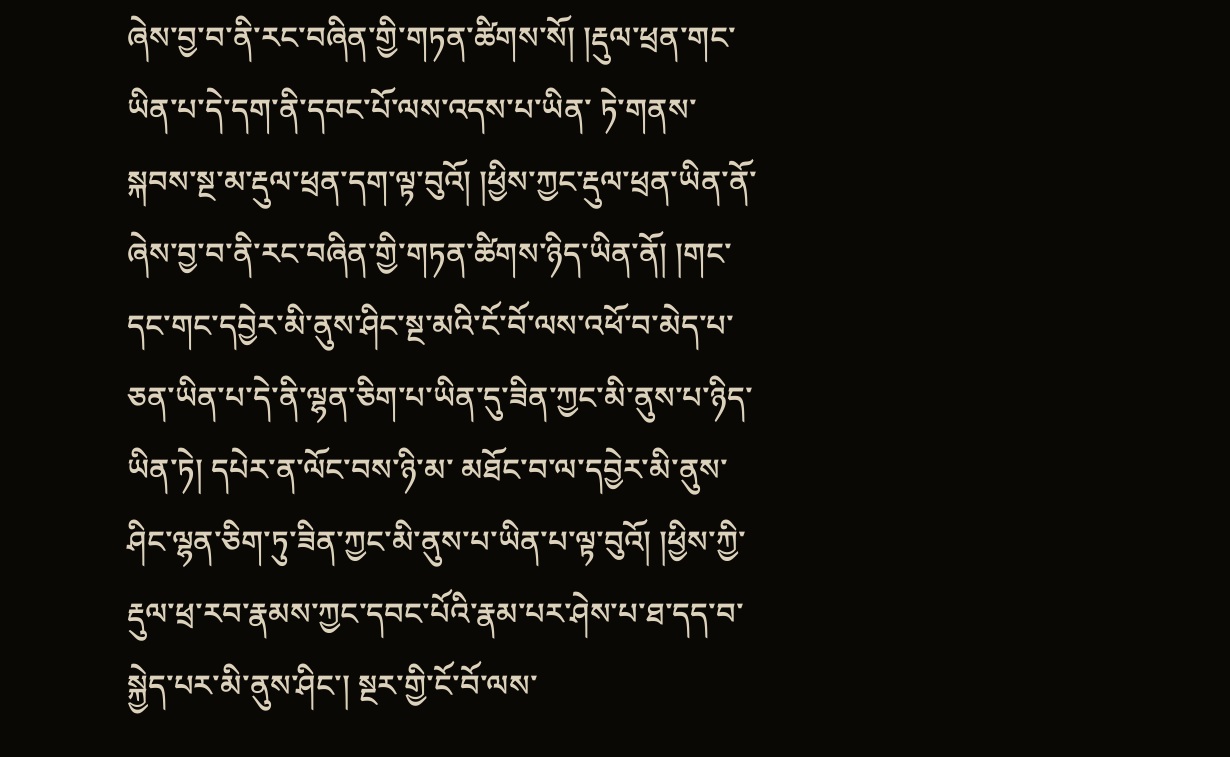ཞེས་བྱ་བ་ནི་རང་བཞིན་གྱི་གཏན་ཚིགས་སོ། །རྡུལ་ཕྲན་གང་ཡིན་པ་དེ་དག་ནི་དབང་པོ་ལས་འདས་པ་ཡིན་ ཏེ་གནས་སྐབས་སྔ་མ་རྡུལ་ཕྲན་དག་ལྟ་བུའོ། །ཕྱིས་ཀྱང་རྡུལ་ཕྲན་ཡིན་ནོ་ཞེས་བྱ་བ་ནི་རང་བཞིན་གྱི་གཏན་ཚིགས་ཉིད་ཡིན་ནོ། །གང་དང་གང་དབྱེར་མི་ནུས་ཤིང་སྔ་མའི་ངོ་བོ་ལས་འཕོ་བ་མེད་པ་ཅན་ཡིན་པ་དེ་ནི་ལྷན་ཅིག་པ་ཡིན་དུ་ཟིན་ཀྱང་མི་ནུས་པ་ཉིད་ཡིན་ཏེ། དཔེར་ན་ལོང་བས་ཉི་མ་ མཐོང་བ་ལ་དབྱེར་མི་ནུས་ཤིང་ལྷན་ཅིག་ཏུ་ཟིན་ཀྱང་མི་ནུས་པ་ཡིན་པ་ལྟ་བུའོ། །ཕྱིས་ཀྱི་རྡུལ་ཕྲ་རབ་རྣམས་ཀྱང་དབང་པོའི་རྣམ་པར་ཤེས་པ་ཐ་དད་བ་སྐྱེད་པར་མི་ནུས་ཤིང་། སྔར་གྱི་ངོ་བོ་ལས་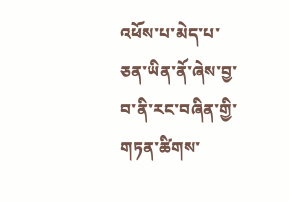འཕོས་པ་མེད་པ་ཅན་ཡིན་ནོ་ཞེས་བྱ་བ་ནི་རང་བཞིན་གྱི་གཏན་ཚིགས་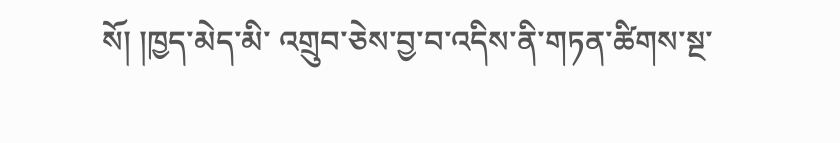སོ། །ཁྱད་མེད་མི་ འགྲུབ་ཅེས་བྱ་བ་འདིས་ནི་གཏན་ཚིགས་སྔ་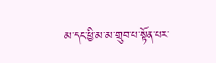མ་དང་ཕྱི་མ་མ་གྲུབ་པ་སྟོན་པར་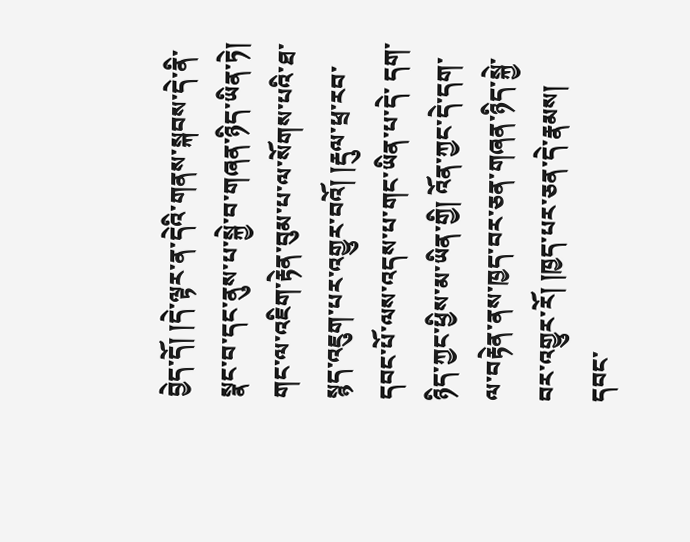བྱེད་དོ། །དེ་ལྟར་ན་དེའི་གནས་སྐབས་དེ་ནི་སྣང་བ་དང་ནུས་པ་སྐྱེ་བ་གཞན་ཉིད་ཡིན་ཏེ། གང་ལ་འཇིག་རྟེན་བུམ་པ་ལ་སོགས་པའི་ཐ་སྙད་འཇུག་པར་འགྱུར་བའོ། །རྡུལ་ཕྲ་རབ་དབང་པོ་ལས་འདས་པ་གང་ཡིན་པ་དེ་ དག་ཉིད་ཀྱང་ཕྱིས་མ་ཡིན་གྱི། འོན་ཀྱང་དེ་དག་ལ་བརྟེན་ནས་ཁྱད་བར་ཅན་གཞན་ཉིད་སྐྱེ་བར་འགྱུར་རོ། །ཁྱད་པར་ཅན་དེ་རྣམས། དབང་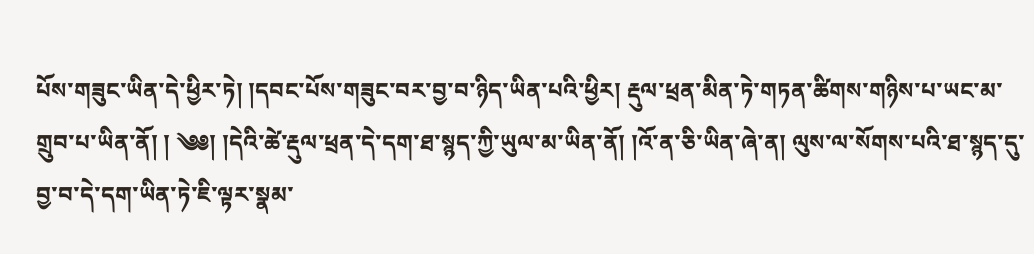པོས་གཟུང་ཡིན་དེ་ཕྱིར་ཏེ། །དབང་པོས་གཟུང་བར་བྱ་བ་ཉིད་ཡིན་པའི་ཕྱིར། རྡུལ་ཕྲན་མིན་ཏེ་གཏན་ཚིགས་གཉིས་པ་ཡང་མ་གྲུབ་པ་ཡིན་ནོ། ། ༄༅། །དེའི་ཚེ་རྡུལ་ཕྲན་དེ་དག་ཐ་སྙད་ཀྱི་ཡུལ་མ་ཡིན་ནོ། །འོ་ན་ཅི་ཡིན་ཞེ་ན། ལུས་ལ་སོགས་པའི་ཐ་སྙད་དུ་བྱ་བ་དེ་དག་ཡིན་ཏེ་ཇི་ལྟར་སྣམ་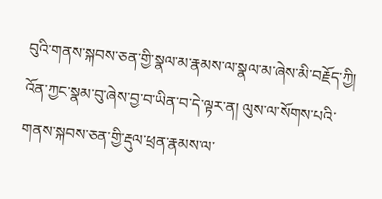བུའི་གནས་སྐབས་ཅན་གྱི་སྣལ་མ་རྣམས་ལ་སྣལ་མ་ཞེས་མི་བརྗོད་ཀྱི། འོན་ཀྱང་སྣམ་བུ་ཞེས་བྱ་བ་ཡིན་བ་དེ་ལྟར་ན། ལུས་ལ་སོགས་པའི་ གནས་སྐབས་ཅན་གྱི་རྡུལ་ཕྲན་རྣམས་ལ་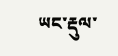ཡང་རྡུལ་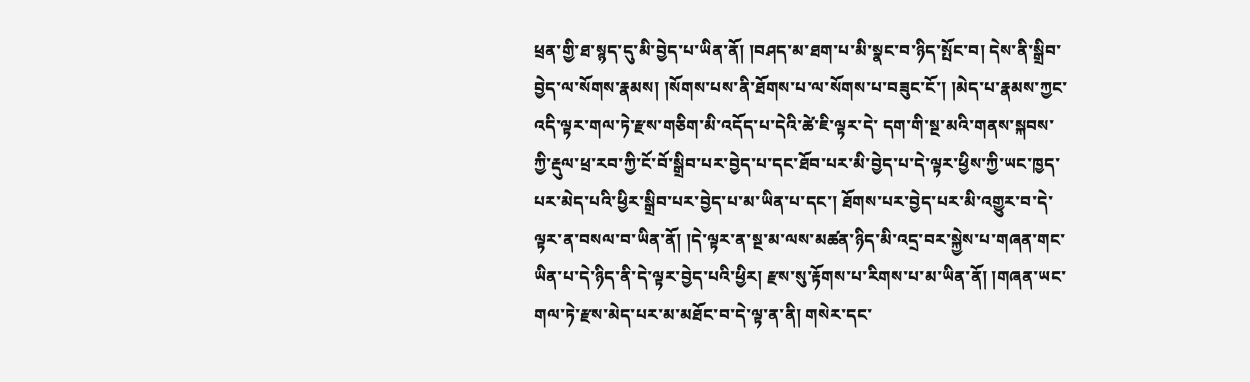ཕྲན་གྱི་ཐ་སྙད་དུ་མི་བྱེད་པ་ཡིན་ནོ། །བཤད་མ་ཐག་པ་མི་སྣང་བ་ཉིད་སྤོང་བ། དེས་ནི་སྒྲིབ་བྱེད་ལ་སོགས་རྣམས། །སོགས་པས་ནི་ཐོགས་པ་ལ་སོགས་པ་བཟུང་ངོ་། །མེད་པ་རྣམས་ཀྱང་འདི་ལྟར་གལ་ཏེ་རྫས་གཅིག་མི་འདོད་པ་དེའི་ཚེ་ཇི་ལྟར་དེ་ དག་གི་སྔ་མའི་གནས་སྐབས་ཀྱི་རྡུལ་ཕྲ་རབ་ཀྱི་ངོ་བོ་སྒྲིབ་པར་བྱེད་པ་དང་ཐོབ་པར་མི་བྱེད་པ་དེ་ལྟར་ཕྱིས་ཀྱི་ཡང་ཁྱད་པར་མེད་པའི་ཕྱིར་སྒྲིབ་པར་བྱེད་པ་མ་ཡིན་པ་དང་། ཐོགས་པར་བྱེད་པར་མི་འགྱུར་བ་དེ་ལྟར་ན་བསལ་བ་ཡིན་ནོ། །དེ་ལྟར་ན་སྔ་མ་ལས་མཚན་ཉིད་མི་འདྲ་བར་སྐྱེས་པ་གཞན་གང་ ཡིན་པ་དེ་ཉིད་ནི་དེ་ལྟར་བྱེད་པའི་ཕྱིར། རྫས་སུ་རྟོགས་པ་རིགས་པ་མ་ཡིན་ནོ། །གཞན་ཡང་གལ་ཏེ་རྫས་མེད་པར་མ་མཐོང་བ་དེ་ལྟ་ན་ནི། གསེར་དང་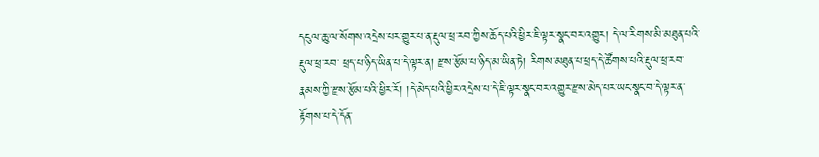དངུལ་ཆུ་ལ་སོགས་འདྲེས་པར་གྱུར་པ་ན་རྡུལ་ཕྲ་རབ་ཀྱིས་ཆོད་པའི་ཕྱིར་ཇི་ལྟར་སྣང་བར་འགྱུར། དེ་ལ་རིགས་མི་མཐུན་པའི་རྡུལ་ཕྲ་རབ་ ཕྲད་པ་ཉིད་ཡིན་པ་དེ་ལྟར་ན། རྫས་རྩོམ་པ་ཉིད་མ་ཡིན་ཏེ། རིགས་མཐུན་པ་ཕྲད་དེ་ཚོགས་པའི་རྡུལ་ཕྲ་རབ་རྣམས་ཀྱི་རྫས་རྩོམ་པའི་ཕྱིར་རོ། །དེ་མེད་པའི་ཕྱིར་འདྲེས་པ་དེ་ཇི་ལྟར་སྣང་བར་འགྱུར་རྫས་མེད་པར་ཡང་སྣང་བ་དེ་ལྟར་ན་རྟོགས་པ་དེ་དོན་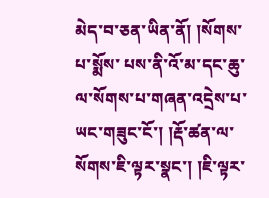མེད་བ་ཅན་ཡིན་ནོ། །སོགས་པ་སྨོས་ པས་ནི་འོ་མ་དང་ཆུ་ལ་སོགས་པ་གཞན་འདྲེས་པ་ཡང་གཟུང་ངོ་། །རྡོ་ཚན་ལ་སོགས་ཇི་ལྟར་སྣང་། །ཇི་ལྟར་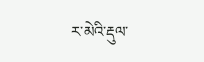ར་མེའི་རྡུལ་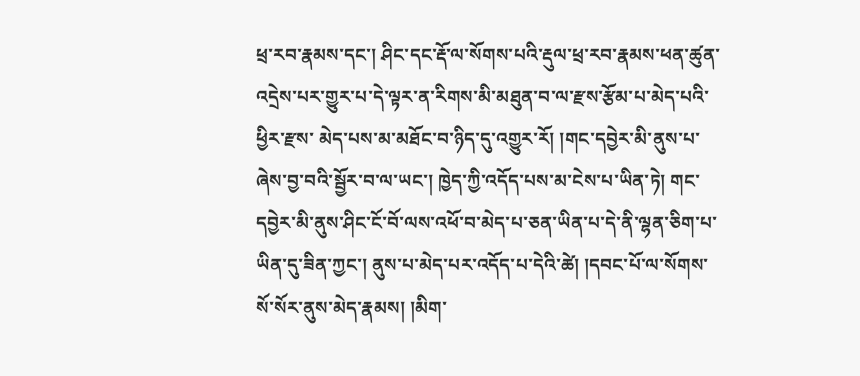ཕྲ་རབ་རྣམས་དང་། ཤིང་དང་རྡོ་ལ་སོགས་པའི་རྡུལ་ཕྲ་རབ་རྣམས་ཕན་ཚུན་འདྲེས་པར་གྱུར་པ་དེ་ལྟར་ན་རིགས་མི་མཐུན་བ་ལ་རྫས་རྩོམ་པ་མེད་པའི་ཕྱིར་རྫས་ མེད་པས་མ་མཐོང་བ་ཉིད་དུ་འགྱུར་རོ། །གང་དབྱེར་མི་ནུས་པ་ཞེས་བྱ་བའི་སྦྱོར་བ་ལ་ཡང་། ཁྱེད་ཀྱི་འདོད་པས་མ་ངེས་པ་ཡིན་ཏེ། གང་དབྱེར་མི་ནུས་ཤིང་ངོ་བོ་ལས་འཕོ་བ་མེད་པ་ཅན་ཡིན་པ་དེ་ནི་ལྷན་ཅིག་པ་ཡིན་དུ་ཟིན་ཀྱང་། ནུས་པ་མེད་པར་འདོད་པ་དེའི་ཚེ། །དབང་པོ་ལ་སོགས་ སོ་སོར་ནུས་མེད་རྣམས། །མིག་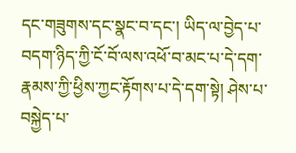དང་གཟུགས་དང་སྣང་བ་དང་། ཡིད་ལ་བྱེད་པ་བདག་ཉིད་ཀྱི་ངོ་བོ་ལས་འཕོ་བ་མང་པ་དེ་དག་རྣམས་ཀྱི་ཕྱིས་ཀྱང་རྟོགས་པ་དེ་དག་སྟེ། ཤེས་པ་བསྐྱེད་པ་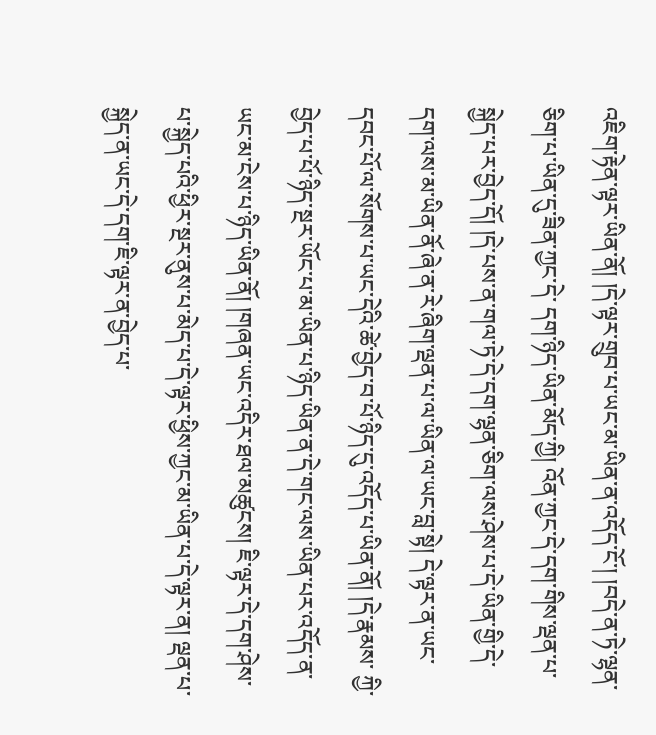འཇིག་རྟེན་ལྟར་ཡིན་ནོ། །དེ་ལྟར་གྲུབ་པ་ཡང་མ་ཡིན་ན་འདོད་ངོ་། །བདེ་ན་ཏེ་ལྷན་ཅིག་པ་ཡིན་དུ་ཟིན་ཀྱང་དེ་ དག་ཉིད་ཡིན་མོད་ཀྱི། འོན་ཀྱང་དེ་དག་གིས་ལྡན་པ་སྐྱེད་པར་བྱེད་དོ། །དེ་པས་ན་གལ་ཏེ་དེ་དག་ལྷན་ཅིག་ལས་ཤེས་པ་དེ་ཡིན་གྱི་དེ་དག་ལས་མ་ཡིན་ནོ་ཞེ་ན་རེ་ཞིག་ལྡན་པ་ལ་ཡིན་ལ་ཡང་བླ་སྟེ། དེ་ལྟར་ན་ཡང་དབང་པོ་ལ་སོགས་པ་ཡང་དེའི་ཚེ་བྱེད་བ་པོ་ཉིད་དུ་འདོད་པ་ཡིན་ནོ། །དེ་རྣམས་ ཀྱི་བྱེད་པ་པོ་ཉིད་སྔར་ཡོང་པ་མ་ཡིན་པ་ཉིད་ཡིན་ན་དེ་གང་ལས་ཡིན་པར་འདོད་ན་ཡང་མ་ངེས་པ་ཉིད་ཡིན་ནོ། །གཞན་ཡང་འདིར་ཐལ་མཚུངས། ཇི་ལྟར་དེ་དག་ཤེས་པ་སྐྱེད་པའི་ཕྱིར་སྔར་ནུས་པ་མེད་པ་དེ་ལྟར་ཕྱིས་ཀྱང་མ་ཡིན་པ་དེ་ལྟར་ན། ལྡན་པ་སྐྱེད་ན་ཡང་དེ་དག་ཇི་ལྟར་ན་བྱེད་པ་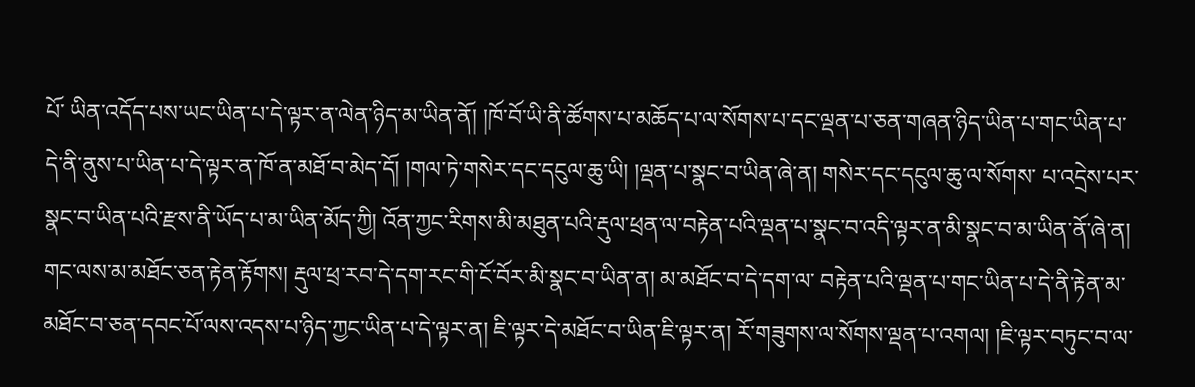པོ་ ཡིན་འདོད་པས་ཡང་ཡིན་པ་དེ་ལྟར་ན་ལེན་ཉིད་མ་ཡིན་ནོ། །ཁོ་བོ་ཡི་ནི་ཚོགས་པ་མཆོད་པ་ལ་སོགས་པ་དང་ལྡན་པ་ཅན་གཞན་ཉིད་ཡིན་པ་གང་ཡིན་པ་དེ་ནི་ནུས་པ་ཡིན་པ་དེ་ལྟར་ན་ཁོ་ན་མཐོ་བ་མེད་དོ། །གལ་ཏེ་གསེར་དང་དངུལ་ཆུ་ཡི། །ལྡན་པ་སྣང་བ་ཡིན་ཞེ་ན། གསེར་དང་དངུལ་ཆུ་ལ་སོགས་ པ་འདྲེས་པར་སྣང་བ་ཡིན་པའི་རྫས་ནི་ཡོད་པ་མ་ཡིན་མོད་ཀྱི། འོན་ཀྱང་རིགས་མི་མཐུན་པའི་རྡུལ་ཕྲན་ལ་བརྟེན་པའི་ལྡན་པ་སྣང་བ་འདི་ལྟར་ན་མི་སྣང་བ་མ་ཡིན་ནོ་ཞེ་ན། གང་ལས་མ་མཐོང་ཅན་རྟེན་རྟོགས། རྡུལ་ཕྲ་རབ་དེ་དག་རང་གི་ངོ་བོར་མི་སྣང་བ་ཡིན་ན། མ་མཐོང་བ་དེ་དག་ལ་ བརྟེན་པའི་ལྡན་པ་གང་ཡིན་པ་དེ་ནི་རྟེན་མ་མཐོང་བ་ཅན་དབང་པོ་ལས་འདས་པ་ཉིད་ཀྱང་ཡིན་པ་དེ་ལྟར་ན། ཇི་ལྟར་དེ་མཐོང་བ་ཡིན་ཇི་ལྟར་ན། རོ་གཟུགས་ལ་སོགས་ལྡན་པ་འགལ། །ཇི་ལྟར་བཏུང་བ་ལ་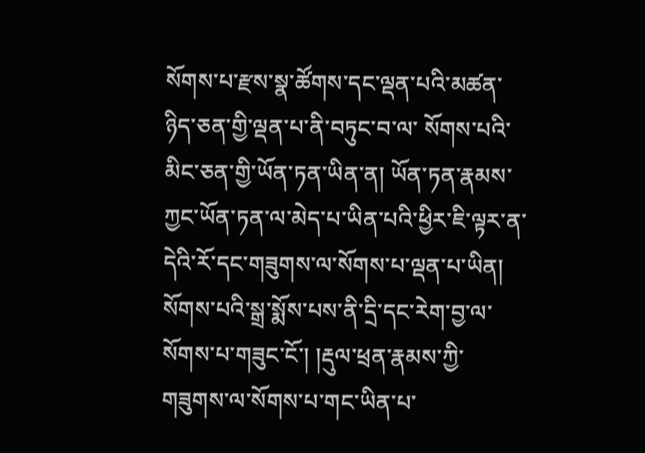སོགས་པ་རྫས་སྣ་ཚོགས་དང་ལྡན་པའི་མཚན་ཉིད་ཅན་གྱི་ལྡན་པ་ནི་བཏུང་བ་ལ་ སོགས་པའི་མིང་ཅན་གྱི་ཡོན་ཏན་ཡིན་ན། ཡོན་ཏན་རྣམས་ཀྱང་ཡོན་ཏན་ལ་མེད་པ་ཡིན་པའི་ཕྱིར་ཇི་ལྟར་ན་དེའི་རོ་དང་གཟུགས་ལ་སོགས་པ་ལྡན་པ་ཡིན། སོགས་པའི་སྒྲ་སྨོས་པས་ནི་དྲི་དང་རེག་བྱ་ལ་སོགས་པ་གཟུང་ངོ་། །རྡུལ་ཕྲན་རྣམས་ཀྱི་གཟུགས་ལ་སོགས་པ་གང་ཡིན་པ་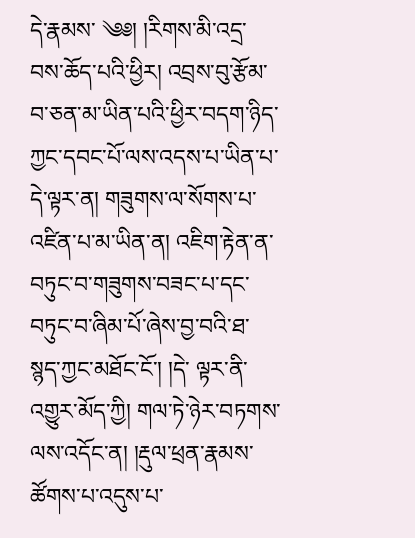དེ་རྣམས་ ༄༅། །རིགས་མི་འདྲ་བས་ཆོད་པའི་ཕྱིར། འབྲས་བུ་རྩོམ་བ་ཅན་མ་ཡིན་པའི་ཕྱིར་བདག་ཉིད་ཀྱང་དབང་པོ་ལས་འདས་པ་ཡིན་པ་དེ་ལྟར་ན། གཟུགས་ལ་སོགས་པ་འཛིན་པ་མ་ཡིན་ན། འཇིག་རྟེན་ན་བཏུང་བ་གཟུགས་བཟང་པ་དང་བཏུང་བ་ཞིམ་པོ་ཞེས་བྱ་བའི་ཐ་སྙད་ཀྱང་མཐོང་ངོ་། །དེ་ ལྟར་ནི་འགྱུར་མོད་ཀྱི། གལ་ཏེ་ཉེར་བཏགས་ལས་འདོང་ན། །རྡུལ་ཕྲན་རྣམས་ཚོགས་པ་འདུས་པ་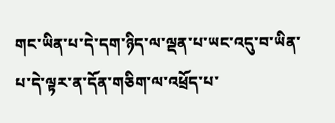གང་ཡིན་པ་དེ་དག་ཉིད་ལ་ལྡན་པ་ཡང་འདུ་བ་ཡིན་པ་དེ་ལྟར་ན་དོན་གཅིག་ལ་འཕྲོད་པ་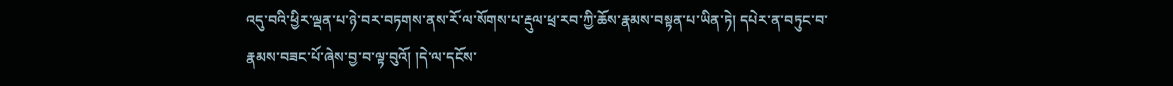འདུ་བའི་ཕྱིར་ལྡན་པ་ཉེ་བར་བཏགས་ནས་རོ་ལ་སོགས་པ་རྡུལ་ཕྲ་རབ་ཀྱི་ཆོས་རྣམས་བསྟན་པ་ཡིན་ཏེ། དཔེར་ན་བཏུང་བ་རྣམས་བཟང་པོ་ཞེས་བྱ་བ་ལྟ་བུའོ། །དེ་ལ་དངོས་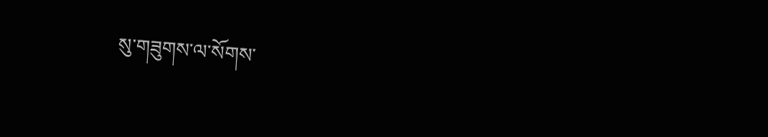སུ་གཟུགས་ལ་སོགས་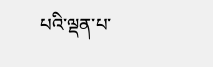པའི་ལྡན་པ་